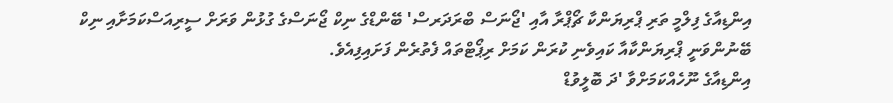އިންޑިއާގެ ފިލްމީ ތަރި ޕްރިޔަންކާ ޗޯޕްރާ އާއި 'ޖޯނަސް ބްރަދަރސް' ބޭންޑްގެ ނިކް ޖޯނަސްގެ ގުޅުން ވަރަށް ސީރިއަސްކަމަށާއި ނިކް ބޭނުންވަނީ ޕްރިޔަންކާއާ ކައިވެނި ކުރަން ކަމަށް ރިޕޯޓްތައް ފެތުރެން ފަށައިފިއެވެ.
އިންޑިއާގެ ނޫހެއްކަމަށްވާ 'ދަ ބޮލީވުޑް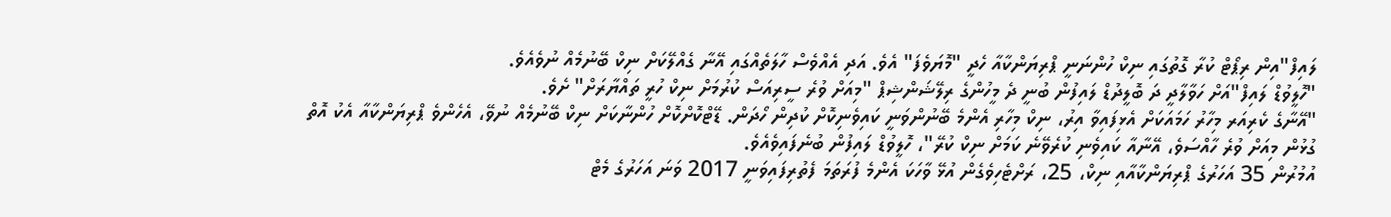ލައިފް"އިން ރިޕޯޓް ކުރާ ގޮތުގައި ނިކް ހުންނަނީ ޕްރިޔަންކާއާ ހެދީ "މޮޔަވެފަ" އެވެ. އަދި އެއްވެސް ހާލަތެއްގައި އޭނާ ގެއްލޭކަށް ނިކް ބޭނުމެއް ނުވެއެވެ.
"ހޮލީވުޑް ލައިފް"އަށް ހަވާލާދީ ދަ ބޮލީދުޑް ލައިފުން ބުނީ ދެ މީހުންގެ ރިލޭޝަންޝިޕް "މިއަށް ވުރެ ސީރިއަސް ކުރުމަށް ނިކް ހުރީ ތައްޔާރަށް" ށެވެ.
"އޭނާގެ ކެރިއަރ މިހާރު ހަމައަކަށް އެޅިފައިވާ އިރު، ނިކް މިހާރި އެންމެ ބޭނުންވަނީ ކައިވެނިކޮށް ކުދިން ހޯދަން. ޑޭޓްކޮށްކޮށް ހުންނާކަށް ނިކް ބޭނުމެއް ނުވޭ، އެހެންވެ ޕްރިޔަންކާއާ އެކު އޮތް ގުޅުން މިއަށް ވުރެ ހާއްސަވެ، އޭނާއާ ކައިވެނި ކުރެވޭނެ ކަމަށް ނިކް ކުރޭ"، ހޮލީވުޑް ލައިފުން ބުނެފައިވެއެވެ.
އުމުރުން 35 އަހަރުގެ ޕްރިޔަންކާއާއި ނިކް، 25، ރަށްޓެހިވެގެން އުޅޭ ވާހަކަ އެންމެ ފުރަތަމަ ފެތުރިފައިވަނީ 2017 ވަނަ އަހަރުގެ މެޓް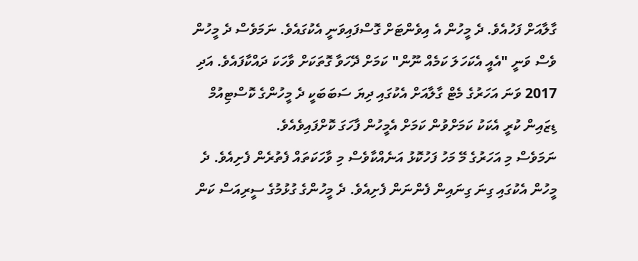ގާލާއަށް ފަހުއެވެ. ދެ މީހުން އެ އިވެންޓަށް ގޮސްފައިވަނީ އެކުގައެވެ. ނަމަވެސް ދެ މީހުން ވެސް ވަނީ "އެއީ އެކަހަލަ ކަމެއް ނޫން" ކަމަށް ދޭހަވާ ގޮތަކަށް ވާހަކަ ދައްކާފައެވެ. އަދި 2017 ވަނަ އަހަރުގެ މެޓް ގާލާއަށް އެކުގައި ދިޔަ ސަބަބަކީ ދެ މީހުންގެ ކޮސްޓިއުމް ޑިޒައިން ކުރީ އެކަކު ކަމަށްވުން ކަމަށް އެމީހުން ފާހަގަ ކޮށްފައިވެއެވެ.
ނަމަވެސް މި އަހަރުގެ މޭ މަހު ފަހުކޮޅު އަނެއްކާވެސް މި ވާހަކަތައް ފެތުރެން ފެށިއެވެ. ދެ މީހުން އެކުގައި ގިނަ ގިނައިން ފެންނަން ފެށިއެވެ. ދެ މީހުންގެ ގުޅުމުގެ ސީރިއަސް ކަން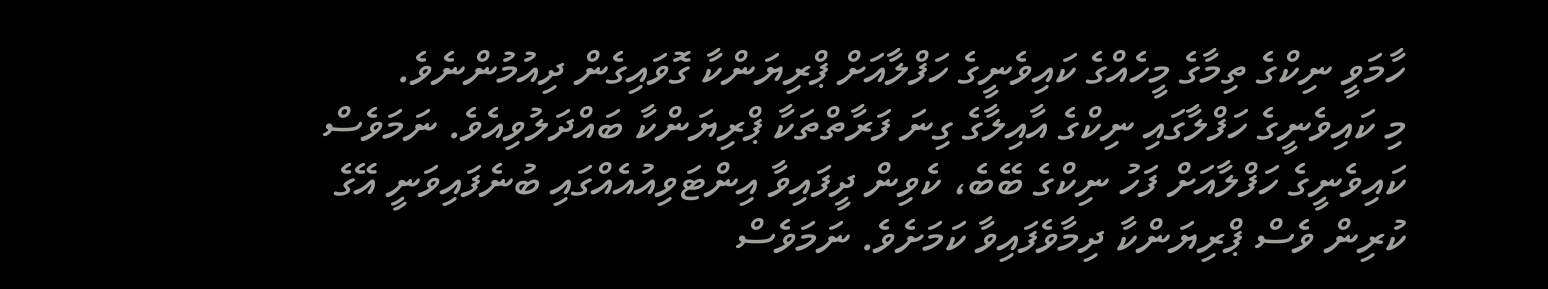ހާމަވީ ނިކްގެ ތިމާގެ މީހެއްގެ ކައިވެނީގެ ހަފްލާއަށް ޕްރިޔަންކާ ގޮވައިގެން ދިއުމުންނެވެ.
މި ކައިވެނީގެ ހަފްލާގައި ނިކްގެ އާއިލާގެ ގިނަ ފަރާތްތަކާ ޕްރިޔަންކާ ބައްދަލުވިއެވެ. ނަމަވެސް ކައިވެނީގެ ހަފްލާއަށް ފަހު ނިކްގެ ބޭބެ، ކެވިން ދީފައިވާ އިންޓަވިއުއެއްގައި ބުނެފައިވަނީ އޭގެ ކުރިން ވެސް ޕްރިޔަންކާ ދިމާވެފައިވާ ކަމަށެވެ. ނަމަވެސް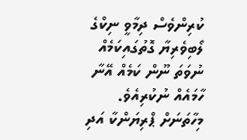ކުރިންވެސް ދިމާވީ ނިކްގެ ލޯބިވެރިޔާ ގޮތުގައިކަމެއް ނުވަތަ ނޫން ކަމެއް އޭނާ ހާމައެއް ނުކުރިއެވެ.
މިހާތަނަށް ޕްރިޔަންކާ އަދި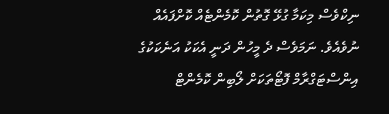ނިކްވެސް މިކަމާ ގުޅޭ ގޮތުން ކޮމެންޓެއް ކޮށްފައެއް ނުވެއެވެ. ނަމަވެސް ދެ މީހުން ދަނީ އެކަކު އަނެކަކުގެ އިންސްޓަގްރާމް ފޮޓޯތަކަށް ލޯބިން ކޮމެންޓް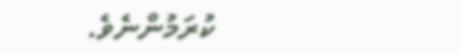ކުރަމުންނެވެ.